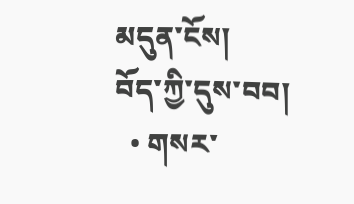མདུན་ངོས།
བོད་ཀྱི་དུས་བབ།
  • གསར་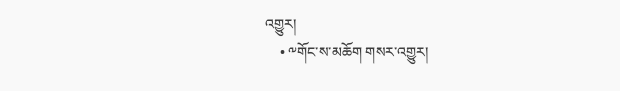འགྱུར།
    • ༸གོང་ས་མཆོག གསར་འགྱུར།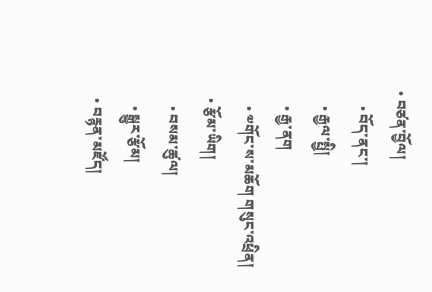• བཙན་བྱོལ།
    • བོད་ནང་།
    • རྒྱལ་སྤྱི།
    • རྒྱ་ནག
    • ༧གོང་ས་མཆོག གསུང་འཕྲིན།
  • རྩོམ་ཡིག།
    • བསམ་ཚུལ།
    • སྒྱུར་རྩོམ།
  • བརྙན་མཛོད།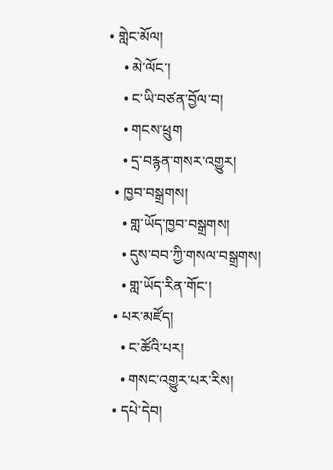• གླེང་མོལ།
    • མེ་ལོང་།
    • ང་ཡི་བཙན་བྱོལ་བ།
    • གངས་ཕྲུག
    • དྲ་བརྙན་གསར་འགྱུར།
  • ཁྱབ་བསྒྲགས།
    • གླ་ཡོད་ཁྱབ་བསྒྲགས།
    • དུས་བབ་ཀྱི་གསལ་བསྒྲགས།
    • གླ་ཡོད་རིན་གོང་།
  • པར་མཛོད།
    • ང་ཚོའི་པར།
    • གསང་འགྱུར་པར་རིས།
  • དཔེ་དེབ།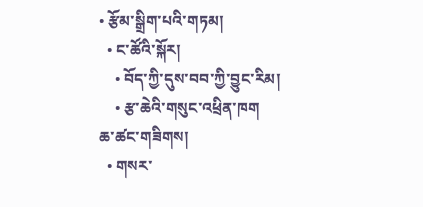• རྩོམ་སྒྲིག་པའི་གཏམ།
  • ང་ཚོའི་སྐོར།
    • བོད་ཀྱི་དུས་བབ་ཀྱི་བྱུང་རིམ།
    • རྩ་ཆེའི་གསུང་འཕྲིན་ཁག
ཆ་ཚང་གཟིགས།
  • གསར་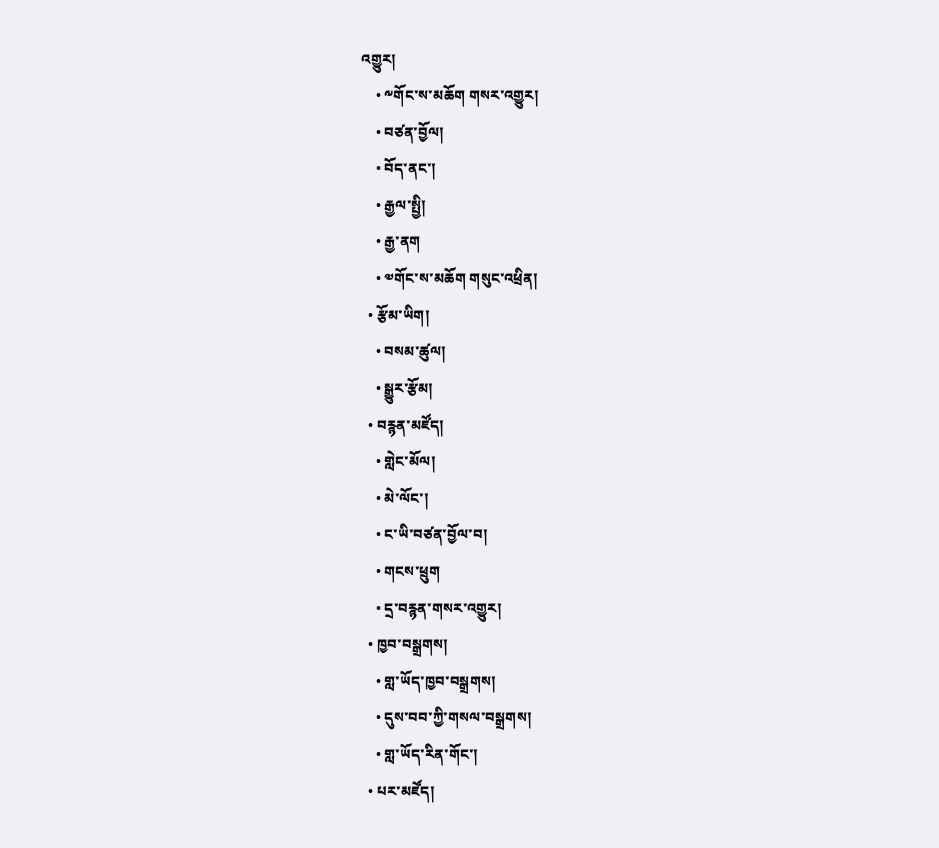འགྱུར།
    • ༸གོང་ས་མཆོག གསར་འགྱུར།
    • བཙན་བྱོལ།
    • བོད་ནང་།
    • རྒྱལ་སྤྱི།
    • རྒྱ་ནག
    • ༧གོང་ས་མཆོག གསུང་འཕྲིན།
  • རྩོམ་ཡིག།
    • བསམ་ཚུལ།
    • སྒྱུར་རྩོམ།
  • བརྙན་མཛོད།
    • གླེང་མོལ།
    • མེ་ལོང་།
    • ང་ཡི་བཙན་བྱོལ་བ།
    • གངས་ཕྲུག
    • དྲ་བརྙན་གསར་འགྱུར།
  • ཁྱབ་བསྒྲགས།
    • གླ་ཡོད་ཁྱབ་བསྒྲགས།
    • དུས་བབ་ཀྱི་གསལ་བསྒྲགས།
    • གླ་ཡོད་རིན་གོང་།
  • པར་མཛོད།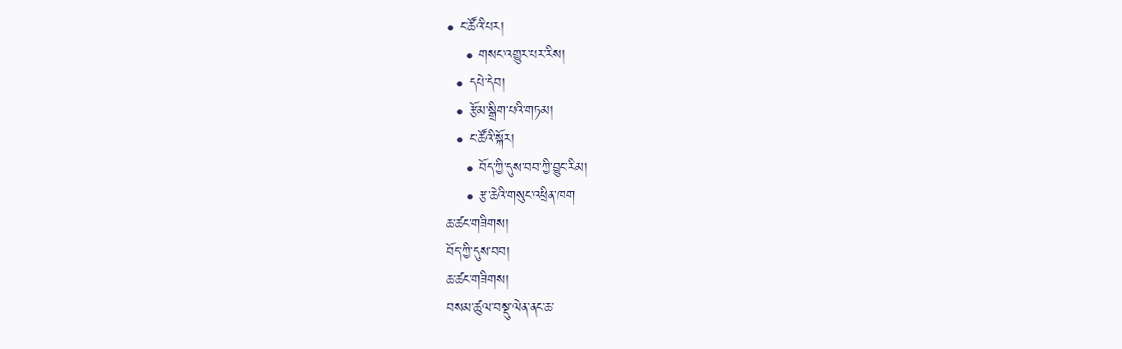• ང་ཚོའི་པར།
    • གསང་འགྱུར་པར་རིས།
  • དཔེ་དེབ།
  • རྩོམ་སྒྲིག་པའི་གཏམ།
  • ང་ཚོའི་སྐོར།
    • བོད་ཀྱི་དུས་བབ་ཀྱི་བྱུང་རིམ།
    • རྩ་ཆེའི་གསུང་འཕྲིན་ཁག
ཆ་ཚང་གཟིགས།
བོད་ཀྱི་དུས་བབ།
ཆ་ཚང་གཟིགས།
བསམ་ཚུལ་བསྡུ་ལེན་ནང་ཆ་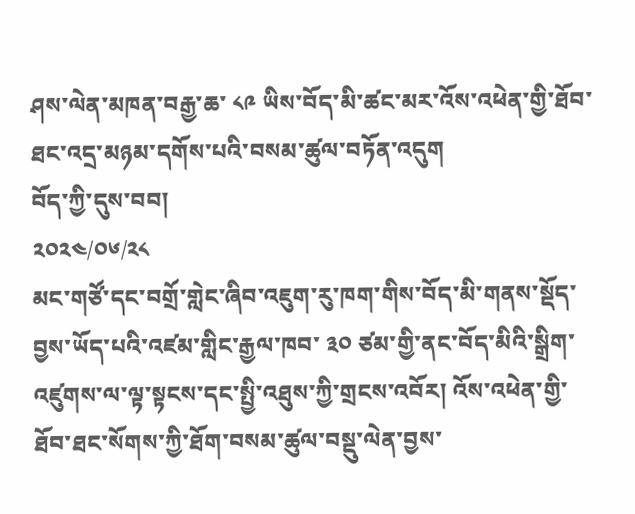ཤས་ལེན་མཁན་བརྒྱ་ཆ་ ༨༩ ཡིས་བོད་མི་ཚང་མར་འོས་འཕེན་གྱི་ཐོབ་ཐང་འདྲ་མཉམ་དགོས་པའི་བསམ་ཚུལ་བཏོན་འདུག
བོད་ཀྱི་དུས་བབ།
༢༠༢༤/༠༦/༢༨
མང་གཙོ་དང་བགྲོ་གླེང་ཞིབ་འཇུག་རུ་ཁག་གིས་བོད་མི་གནས་སྡོད་བྱས་ཡོད་པའི་འཛམ་གླིང་རྒྱལ་ཁབ་ ༣༠ ཙམ་གྱི་ནང་བོད་མིའི་སྒྲིག་འཛུགས་ལ་ལྟ་སྟངས་དང་སྤྱི་འཐུས་ཀྱི་གྲངས་འབོར། འོས་འཕེན་གྱི་ཐོབ་ཐང་སོགས་ཀྱི་ཐོག་བསམ་ཚུལ་བསྡུ་ལེན་བྱས་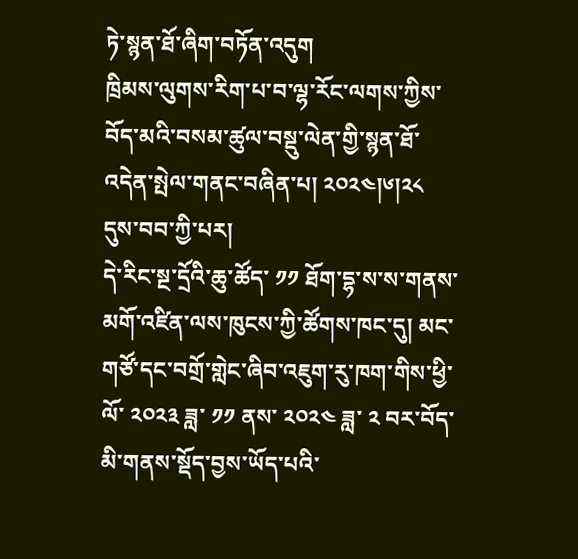ཏེ་སྙན་ཐོ་ཞིག་བཏོན་འདུག
ཁྲིམས་ལུགས་རིག་པ་བ་ལྷ་རོང་ལགས་ཀྱིས་བོད་མའི་བསམ་ཚུལ་བསྡུ་ལེན་གྱི་སྙན་ཐོ་འདེན་སྤེལ་གནང་བཞིན་པ། ༢༠༢༤།༦།༢༨ དུས་བབ་ཀྱི་པར།
དེ་རིང་སྔ་དྲོའི་ཆུ་ཚོད་ ༡༡ ཐོག་དྷ་ས་ས་གནས་མགོ་འཛིན་ལས་ཁུངས་ཀྱི་ཚོགས་ཁང་དུ། མང་གཙོ་དང་བགྲོ་གླེང་ཞིབ་འཇུག་རུ་ཁག་གིས་ཕྱི་ལོ་ ༢༠༢༣ ཟླ་ ༡༡ ནས་ ༢༠༢༤ ཟླ་ ༢ བར་བོད་མི་གནས་སྡོད་བྱས་ཡོད་པའི་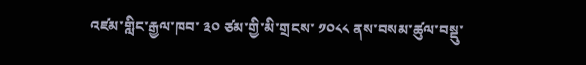འཛམ་གླིང་རྒྱལ་ཁབ་ ༣༠ ཙམ་གྱི་མི་གྲངས་ ༡༠༨༨ ནས་བསམ་ཚུལ་བསྡུ་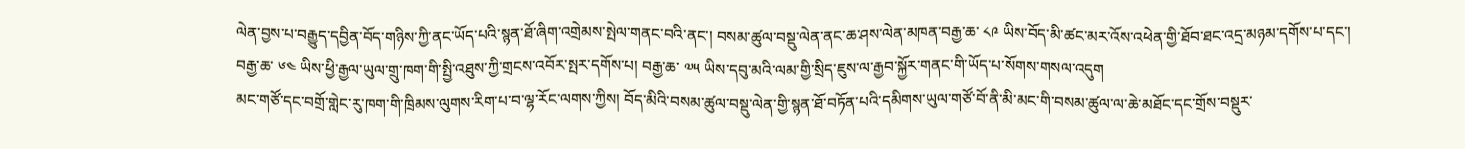ལེན་བྱས་པ་བརྒྱུད་དབྱིན་བོད་གཉིས་ཀྱི་ནང་ཡོད་པའི་སྙན་ཐོ་ཞིག་འགྲེམས་སྤེལ་གནང་བའི་ནང་། བསམ་ཚུལ་བསྡུ་ལེན་ནང་ཆ་ཤས་ལེན་མཁན་བརྒྱ་ཆ་ ༨༩ ཡིས་བོད་མི་ཚང་མར་འོས་འཕེན་གྱི་ཐོབ་ཐང་འདྲ་མཉམ་དགོས་པ་དང་། བརྒྱ་ཆ་ ༦༤ ཡིས་ཕྱི་རྒྱལ་ཡུལ་གྲུ་ཁག་གི་སྤྱི་འཐུས་ཀྱི་གྲངས་འབོར་སྤར་དགོས་པ། བརྒྱ་ཆ་ ༧༥ ཡིས་དབུ་མའི་ལམ་གྱི་སྲིད་ཇུས་ལ་རྒྱབ་སྐྱོར་གནང་གི་ཡོད་པ་སོགས་གསལ་འདུག
མང་གཙོ་དང་བགྲོ་གླེང་རུ་ཁག་གི་ཁྲིམས་ལུགས་རིག་པ་བ་ལྷ་རོང་ལགས་ཀྱིས། བོད་མིའི་བསམ་ཚུལ་བསྡུ་ལེན་གྱི་སྙན་ཐོ་བཏོན་པའི་དམིགས་ཡུལ་གཙོ་བོ་ནི་མི་མང་གི་བསམ་ཚུལ་ལ་ཆེ་མཐོང་དང་གྲོས་བསྡུར་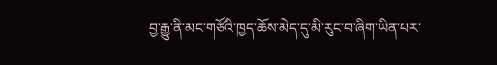བྱ་རྒྱུ་ནི་མང་གཙོའི་ཁྱད་ཆོས་མེད་དུ་མི་རུང་བ་ཞིག་ཡིན་པར་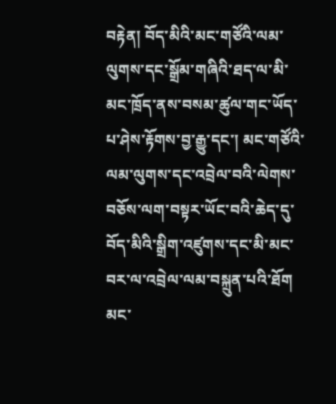བརྟེན། བོད་མིའི་མང་གཙོའི་ལམ་ལུགས་དང་སྒྲོམ་གཞིའི་ཐད་ལ་མི་མང་ཁྲོད་ནས་བསམ་ཚུལ་གང་ཡོད་པ་ཤེས་རྟོགས་བྱ་རྒྱུ་དང་། མང་གཙོའི་ལམ་ལུགས་དང་འབྲེལ་བའི་ལེགས་བཅོས་ལག་བསྟར་ཡོང་བའི་ཆེད་དུ་བོད་མིའི་སྒྲིག་འཛུགས་དང་མི་མང་བར་ལ་འབྲེལ་ལམ་བསྐྲུན་པའི་ཐོག མང་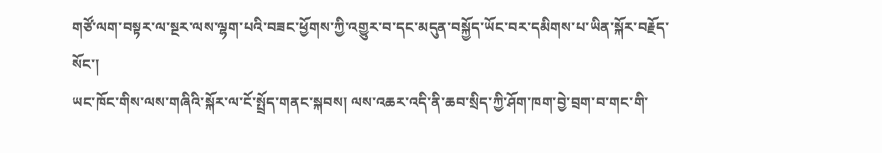གཙོ་ལག་བསྟར་ལ་སྔར་ལས་ལྷག་པའི་བཟང་ཕྱོགས་ཀྱི་འགྱུར་བ་དང་མདུན་བསྐྱོད་ཡོང་བར་དམིགས་པ་ཡིན་སྐོར་བརྗོད་སོང་།
ཡང་ཁོང་གིས་ལས་གཞིའི་སྐོར་ལ་ངོ་སྤྲོད་གནང་སྐབས། ལས་འཆར་འདི་ནི་ཆབ་སྲིད་ཀྱི་ཤོག་ཁག་བྱེ་བྲག་བ་གང་གི་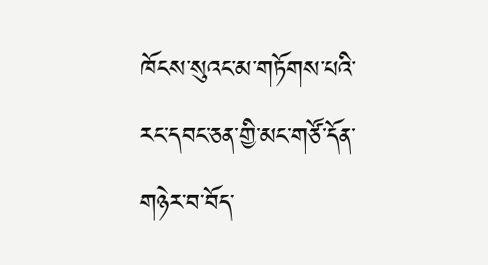ཁོངས་སུའང་མ་གཏོགས་པའི་རང་དབང་ཅན་གྱི་མང་གཙོ་དོན་གཉེར་བ་བོད་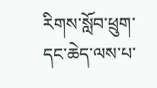རིགས་སློབ་ཕྲུག་དང་ཆེད་ལས་པ་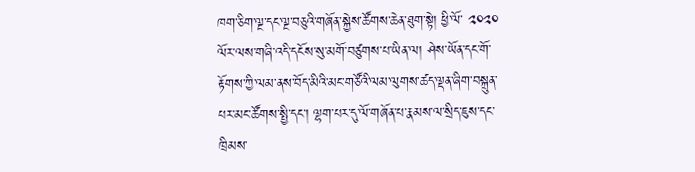ཁག་ཅིག་ལྔ་དང་ལྔ་བཅུའི་གཞོན་སྐྱེས་ཚོགས་ཆེན་ཐུག་སྟེ། ཕྱི་ལོ་ ༢༠༢༠ ལོར་ལས་གཞི་འདི་དངོས་སུ་མགོ་བཙུགས་པ་ཡིན་ལ། ཤེས་ཡོན་དང་གོ་རྟོགས་ཀྱི་ལམ་ནས་བོད་མིའི་མང་གཙོའི་ལམ་ལུགས་ཚད་ལྡན་ཞིག་བསྐྲུན་པར་མང་ཚོགས་སྤྱི་དང་། ལྷག་པར་དུ་ལོ་གཞོན་པ་རྣམས་ལ་སྲིད་ཇུས་དང་ཁྲིམས་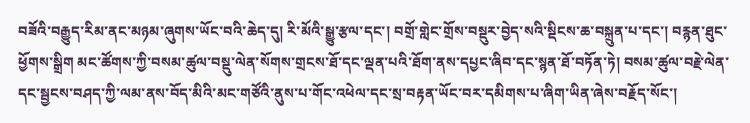བཟོའི་བརྒྱུད་རིམ་ནང་མཉམ་ཞུགས་ཡོང་བའི་ཆེད་དུ། རི་མོའི་སྒྱུ་རྩལ་དང་། བགྲོ་གླེང་གྲོས་བསྡུར་བྱེད་སའི་སྡིངས་ཆ་བསྐྲུན་པ་དང་། བརྙན་ཐུང་ཕྱོགས་སྒྲིག མང་ཚོགས་ཀྱི་བསམ་ཚུལ་བསྡུ་ལེན་སོགས་གྲངས་ཐོ་དང་ལྡན་པའི་ཐོག་ནས་དཔྱང་ཞིབ་དང་སྙན་ཐོ་བཏོན་ཏེ། བསམ་ཚུལ་བརྗེ་ལེན་དང་སྦྱངས་བཤད་ཀྱི་ལམ་ནས་བོད་མིའི་མང་གཙོའི་ནུས་པ་གོང་འཕེལ་དང་སྲ་བརྟན་ཡོང་བར་དམིགས་པ་ཞིག་ཡིན་ཞེས་བརྗོད་སོང་།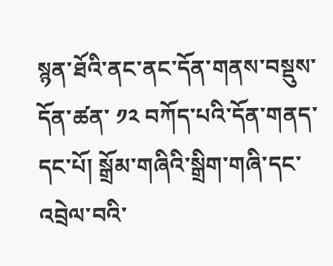སྙན་ཐོའི་ནང་ནང་དོན་གནས་བསྡུས་དོན་ཚན་ ༡༢ བཀོད་པའི་དོན་གནད་དང་པོ། སྒྲོམ་གཞིའི་སྒྲིག་གཞི་དང་འབྲེལ་བའི་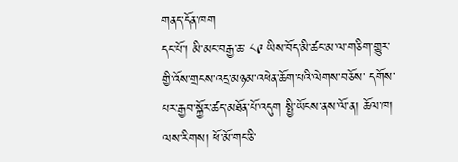གནད་དོན་ཁག
དང་པོ་། མི་མང་བརྒྱ་ཆ་ ༨༩ ཡིས་བོད་མི་ཚང་མ་ལ་གཅིག་གྱུར་གྱི་འོས་གྲངས་འདྲ་མཉམ་འཕེན་ཆོག་པའི་ལེགས་བཅོས་ དགོས་པར་རྒྱབ་སྐྱོར་ཚད་མཐོན་པོ་འདུག སྤྱི་ཡོངས་ནས་ལོ་ན། ཆོལ་ཁ། ལས་རིགས། ཕོ་མོ་གང་ཅི་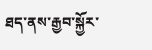ཐད་ནས་རྒྱབ་སྐྱོར་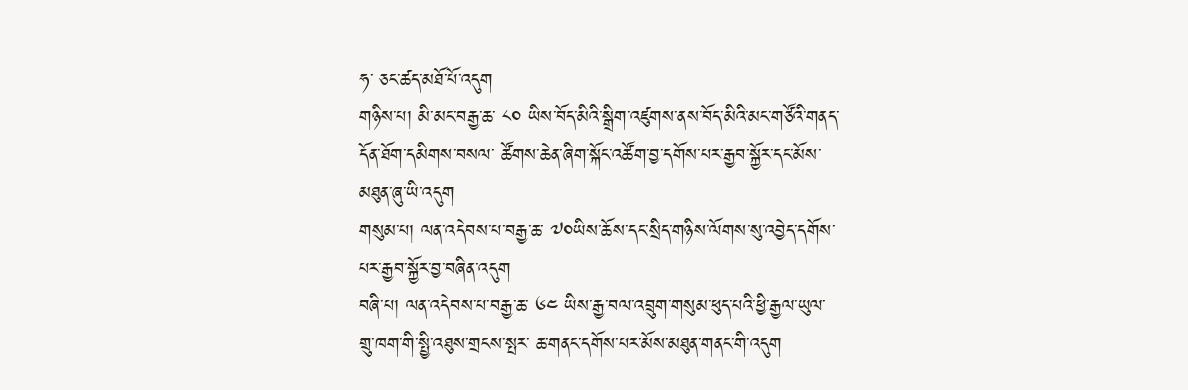ཧ་ ཅང་ཚད་མཐོ་པོ་འདུག
གཉིས་པ། མི་མང་བརྒྱ་ཆ་ ༨༠ ཡིས་བོད་མིའི་སྒྲིག་འཛུགས་ནས་བོད་མིའི་མང་གཙོའི་གནད་དོན་ཐོག་དམིགས་བསལ་ ཚོགས་ཆེན་ཞིག་སྐོང་འཚོག་བྱ་དགོས་པར་རྒྱབ་སྐྱོར་དང་མོས་མཐུན་ཞུ་ཡི་འདུག
གསུམ་པ། ལན་འདེབས་པ་བརྒྱ་ཆ་ ༧༠ཡིས་ཆོས་དང་སྲིད་གཉིས་ལོགས་སུ་འབྱེད་དགོས་པར་རྒྱབ་སྐྱོར་བྱ་བཞིན་འདུག
བཞི་པ། ལན་འདེབས་པ་བརྒྱ་ཆ་ ༦༤ ཡིས་རྒྱ་བལ་འབྲུག་གསུམ་ཕུད་པའི་ཕྱི་རྒྱལ་ཡུལ་གྲུ་ཁག་གི་སྤྱི་འཐུས་གྲངས་སྤར་ ཆ་གནང་དགོས་པར་མོས་མཐུན་གནང་གི་འདུག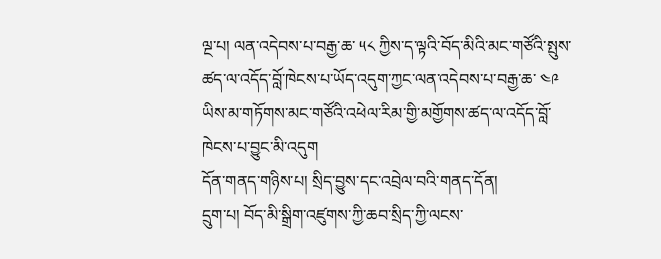ལྔ་པ། ལན་འདེབས་པ་བརྒྱ་ཆ་ ༥༨ ཀྱིས་ད་ལྟའི་བོད་མིའི་མང་གཙོའི་སྤུས་ཚད་ལ་འདོད་བློ་ཁེངས་པ་ཡོད་འདུག་ཀྱང་ལན་འདེབས་པ་བརྒྱ་ཆ་ ༤༩ ཡིས་མ་གཏོགས་མང་གཙོའི་འཕེལ་རིམ་གྱི་མགྱོགས་ཚད་ལ་འདོད་བློ་ཁེངས་པ་བྱུང་མི་འདུག
དོན་གནད་གཉིས་པ། སྲིད་བྱུས་དང་འབྲེལ་བའི་གནད་དོན།
དྲུག་པ། བོད་མི་སྒྲིག་འཛུགས་ཀྱི་ཆབ་སྲིད་ཀྱི་ལངས་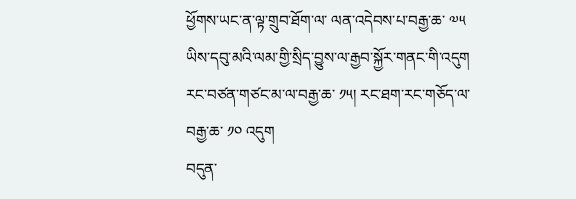ཕྱོགས་ཡང་ན་ལྟ་གྲུབ་ཐོག་ལ་ ལན་འདེབས་པ་བརྒྱ་ཆ་ ༧༥ ཡིས་དབུ་མའི་ལམ་གྱི་སྲིད་བྱུས་ལ་རྒྱབ་སྐྱོར་གནང་གི་འདུག རང་བཙན་གཙང་མ་ལ་བརྒྱ་ཆ་ ༡༥། རང་ཐག་རང་གཅོད་ལ་བརྒྱ་ཆ་ ༡༠ འདུག
བདུན་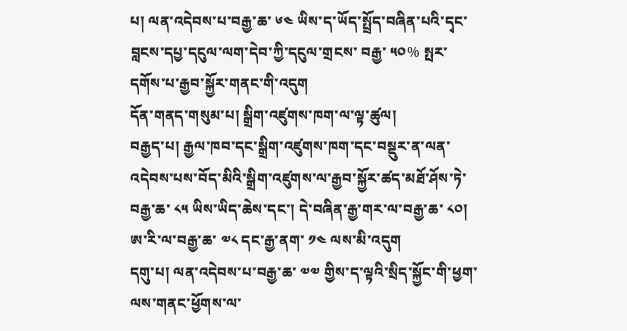པ། ལན་འདེབས་པ་བརྒྱ་ཆ་ ༦༤ ཡིས་ད་ཡོད་སྤྲོད་བཞིན་པའི་དྭང་བླངས་དཔྱ་དངུལ་ལག་དེབ་ཀྱི་དངུལ་གྲངས་ བརྒྱ་ ༥༠% སྤར་དགོས་པ་རྒྱབ་སྐྱོར་གནང་གི་འདུག
དོན་གནད་གསུམ་པ། སྒྲིག་འཛུགས་ཁག་ལ་ལྟ་ཚུལ།
བརྒྱད་པ། རྒྱལ་ཁབ་དང་སྒྲིག་འཛུགས་ཁག་དང་བསྡུར་ན་ལན་འདེབས་པས་བོད་མིའི་སྒྲིག་འཛུགས་ལ་རྒྱབ་སྐྱོར་ཚད་མཐོ་ཤོས་ཏེ་བརྒྱ་ཆ་ ༨༥ ཡིས་ཡིད་ཆེས་དང་། དེ་བཞིན་རྒྱ་གར་ལ་བརྒྱ་ཆ་ ༨༠། ཨ་རི་ལ་བརྒྱ་ཆ་ ༧༨ དང་རྒྱ་ནག་ ༡༤ ལས་མི་འདུག
དགུ་པ། ལན་འདེབས་པ་བརྒྱ་ཆ་ ༧༧ གྱིས་ད་ལྟའི་སྲིད་སྐྱོང་གི་ཕྱག་ལས་གནང་ཕྱོགས་ལ་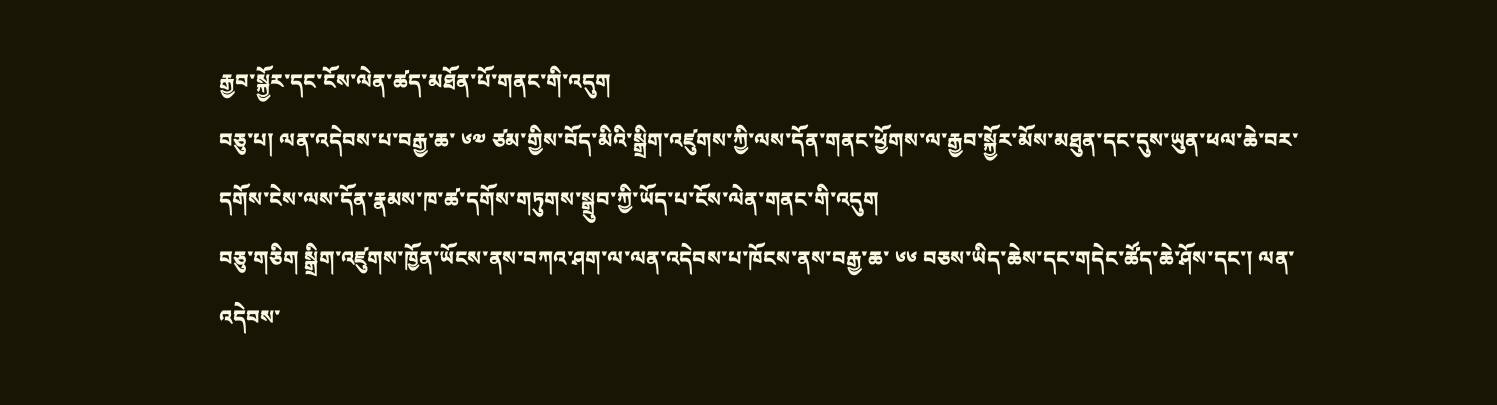རྒྱབ་སྐྱོར་དང་ངོས་ལེན་ཚད་མཐོན་པོ་གནང་གི་འདུག
བཅུ་པ། ལན་འདེབས་པ་བརྒྱ་ཆ་ ༦༧ ཙམ་གྱིས་བོད་མིའི་སྒྲིག་འཛུགས་ཀྱི་ལས་དོན་གནང་ཕྱོགས་ལ་རྒྱབ་སྐྱོར་མོས་མཐུན་དང་དུས་ཡུན་ཕལ་ཆེ་བར་དགོས་ངེས་ལས་དོན་རྣམས་ཁ་ཚ་དགོས་གཏུགས་སྒྲུབ་ཀྱི་ཡོད་པ་ངོས་ལེན་གནང་གི་འདུག
བཅུ་གཅིག སྒྲིག་འཛུགས་ཁྱོན་ཡོངས་ནས་བཀའ་ཤག་ལ་ལན་འདེབས་པ་ཁོངས་ནས་བརྒྱ་ཆ་ ༦༦ བཅས་ཡིད་ཆེས་དང་གདེང་ཚོད་ཆེ་ཤོས་དང་། ལན་འདེབས་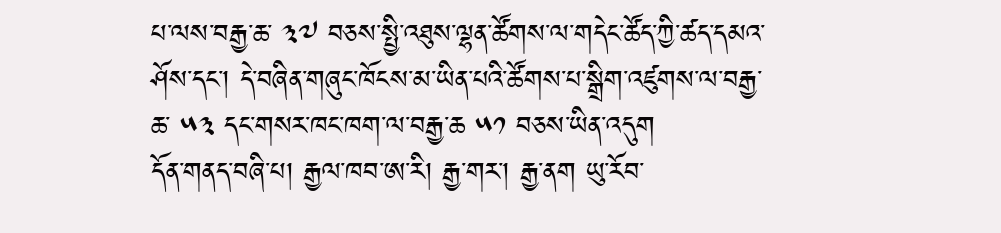པ་ལས་བརྒྱ་ཆ་ ༣༧ བཅས་སྤྱི་འཐུས་ལྷན་ཚོགས་ལ་གདེང་ཚོད་ཀྱི་ཚད་དམའ་ཤོས་དང་། དེ་བཞིན་གཞུང་ཁོངས་མ་ཡིན་པའི་ཚོགས་པ་སྒྲིག་འཛུགས་ལ་བརྒྱ་ཆ་ ༥༣ དང་གསར་ཁང་ཁག་ལ་བརྒྱ་ཆ ༥༡ བཅས་ཡིན་འདུག
དོན་གནད་བཞི་པ། རྒྱལ་ཁབ་ཨ་རི། རྒྱ་གར་། རྒྱ་ནག ཡུ་རོབ་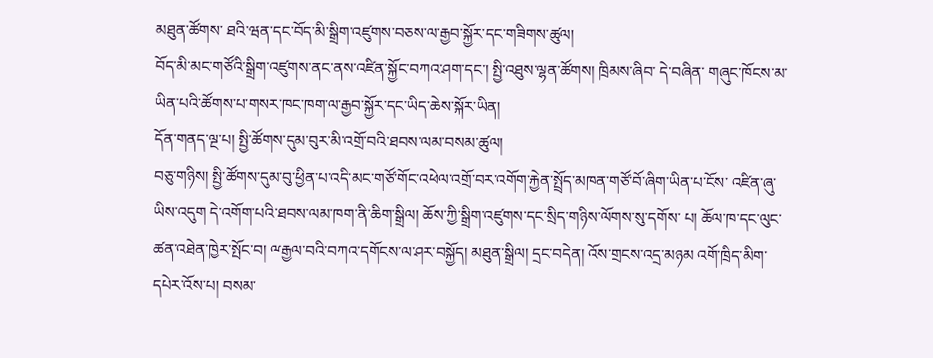མཐུན་ཚོགས་ ཐའི་ཝན་དང་བོད་མི་སྒྲིག་འཛུགས་བཅས་ལ་རྒྱབ་སྐྱོར་དང་གཟིགས་ཚུལ།
བོད་མི་མང་གཙོའི་སྒྲིག་འཛུགས་ནང་ནས་འཛིན་སྐྱོང་བཀའ་ཤག་དང་། སྤྱི་འཐུས་ལྷན་ཚོགས། ཁྲིམས་ཞིབ་ དེ་བཞིན་ གཞུང་ཁོངས་མ་ཡིན་པའི་ཚོགས་པ་གསར་ཁང་ཁག་ལ་རྒྱབ་སྐྱོར་དང་ཡིད་ཆེས་སྐོར་ཡིན།
དོན་གནད་ལྔ་པ། སྤྱི་ཚོགས་དུམ་བུར་མི་འགྲོ་བའི་ཐབས་ལམ་བསམ་ཚུལ།
བཅུ་གཉིས། སྤྱི་ཚོགས་དུམ་བུ་ཕྱིན་པ་འདི་མང་གཙོ་གོང་འཕེལ་འགྲོ་བར་འགོག་རྐྱེན་སྤྲོད་མཁན་གཙོ་བོ་ཞིག་ཡིན་པ་ངོས་ འཛིན་ཞུ་ཡིས་འདུག དེ་འགོག་པའི་ཐབས་ལམ་ཁག་ནི་ཆིག་སྒྲིལ། ཆོས་ཀྱི་སྒྲིག་འཛུགས་དང་སྲིད་གཉིས་ལོགས་སུ་དགོས་ པ། ཆོལ་ཁ་དང་ལུང་ཚན་འཐེན་ཁྱེར་སྤོང་བ། ྋརྒྱལ་བའི་བཀའ་དགོངས་ལ་ཤར་བསྐྱོད། མཐུན་སྒྲིལ། དྲང་བདེན། འོས་གྲངས་འདྲ་མཉམ འགོ་ཁྲིད་མིག་དཔེར་འོས་པ། བསམ་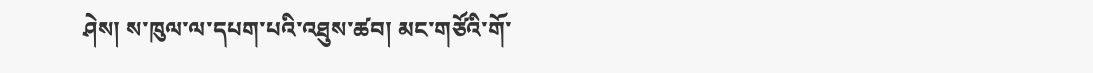ཤེས། ས་ཁུལ་ལ་དཔག་པའི་འཐུས་ཚབ། མང་གཙོའི་གོ་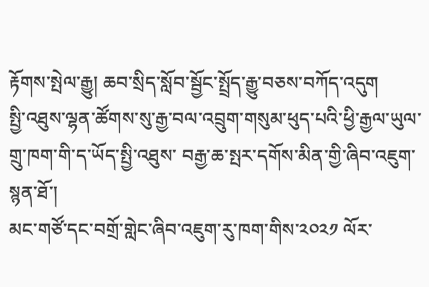རྟོགས་སྤེལ་རྒྱུ། ཆབ་སྲིད་སློབ་སྦྱོང་སྤྲོད་རྒྱུ་བཅས་བཀོད་འདུག
སྤྱི་འཐུས་ལྷན་ཚོགས་སུ་རྒྱ་བལ་འབྲུག་གསུམ་ཕུད་པའི་ཕྱི་རྒྱལ་ཡུལ་གྲུ་ཁག་གི་ད་ཡོད་སྤྱི་འཐུས་ བརྒྱ་ཆ་སྤར་དགོས་མིན་གྱི་ཞིབ་འཇུག་སྙན་ཐོ་།
མང་གཙོ་དང་བགྲོ་གླེང་ཞིབ་འཇུག་རུ་ཁག་གིས་༢༠༢༡ ལོར་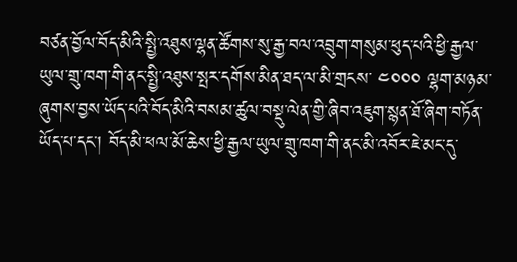བཙན་བྱོལ་བོད་མིའི་སྤྱི་འཐུས་ལྷན་ཚོགས་སུ་རྒྱ་བལ་འབྲུག་གསུམ་ཕུད་པའི་ཕྱི་རྒྱལ་ཡུལ་གྲུ་ཁག་གི་ནང་སྤྱི་འཐུས་སྤར་དགོས་མིན་ཐད་ལ་མི་གྲངས་ ༤༠༠༠ ལྷག་མཉམ་ཞུགས་བྱས་ཡོད་པའི་བོད་མིའི་བསམ་ཚུལ་བསྡུ་ལེན་གྱི་ཞིབ་འཇུག་སྙན་ཐོ་ཞིག་བཏོན་ཡོད་པ་དང་། བོད་མི་ཕལ་མོ་ཆེས་ཕྱི་རྒྱལ་ཡུལ་གྲུ་ཁག་གི་ནང་མི་འབོར་ཇེ་མང་དུ་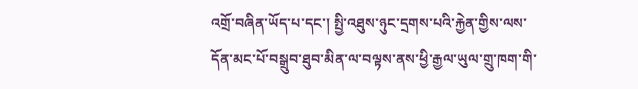འགྲོ་བཞིན་ཡོད་པ་དང་། སྤྱི་འཐུས་ཉུང་དྲགས་པའི་རྐྱེན་གྱིས་ལས་དོན་མང་པོ་བསྒྲུབ་ཐུབ་མིན་ལ་བལྟས་ནས་ཕྱི་རྒྱལ་ཡུལ་གྲུ་ཁག་གི་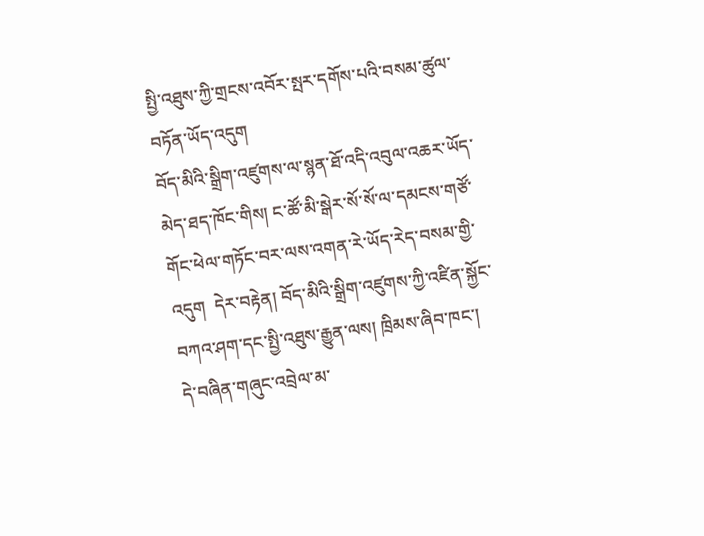སྤྱི་འཐུས་ཀྱི་གྲངས་འབོར་སྤར་དགོས་པའི་བསམ་ཚུལ་བཏོན་ཡོད་འདུག
བོད་མིའི་སྒྲིག་འཛུགས་ལ་སྙན་ཐོ་འདི་འབུལ་འཆར་ཡོད་མེད་ཐད་ཁོང་གིས། ང་ཚོ་མི་སྒེར་སོ་སོ་ལ་དམངས་གཙོ་གོང་ཕེལ་གཏོང་བར་ལས་འགན་རེ་ཡོད་རེད་བསམ་གྱི་འདུག  དེར་བརྟེན། བོད་མིའི་སྒྲིག་འཛུགས་ཀྱི་འཛིན་སྐྱོང་བཀའ་ཤག་དང་སྤྱི་འཐུས་རྒྱུན་ལས། ཁྲིམས་ཞིབ་ཁང་། དེ་བཞིན་གཞུང་འབྲེལ་མ་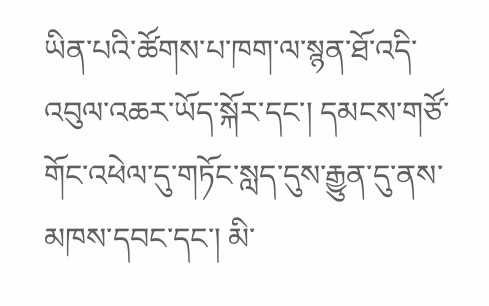ཡིན་པའི་ཚོགས་པ་ཁག་ལ་སྙན་ཐོ་འདི་འབུལ་འཆར་ཡོད་སྐོར་དང་། དམངས་གཙོ་གོང་འཕེལ་དུ་གཏོང་སླད་དུས་རྒྱུན་དུ་ནས་མཁས་དབང་དང་། མི་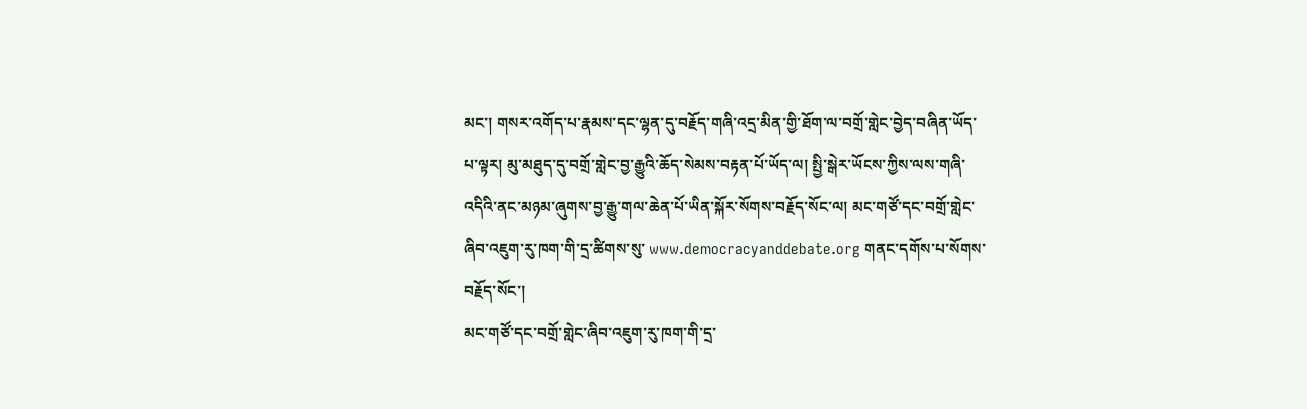མང་། གསར་འགོད་པ་རྣམས་དང་ལྷན་དུ་བརྗོད་གཞི་འདྲ་མིན་གྱི་ཐོག་ལ་བགྲོ་གླེང་བྱེད་བཞིན་ཡོད་པ་ལྟར། མུ་མཐུད་དུ་བགྲོ་གླེང་བྱ་རྒྱུའི་ཆོད་སེམས་བརྟན་པོ་ཡོད་ལ། སྤྱི་སྒེར་ཡོངས་ཀྱིས་ལས་གཞི་འདིའི་ནང་མཉམ་ཞུགས་བྱ་རྒྱུ་གལ་ཆེན་པོ་ཡིན་སྐོར་སོགས་བརྗོད་སོང་ལ། མང་གཙོ་དང་བགྲོ་གླེང་ཞིབ་འཇུག་རུ་ཁག་གི་དྲ་ཚིགས་སུ་ www.democracyanddebate.org གནང་དགོས་པ་སོགས་བརྗོད་སོང་།
མང་གཙོ་དང་བགྲོ་གླེང་ཞིབ་འཇུག་རུ་ཁག་གི་དྲ་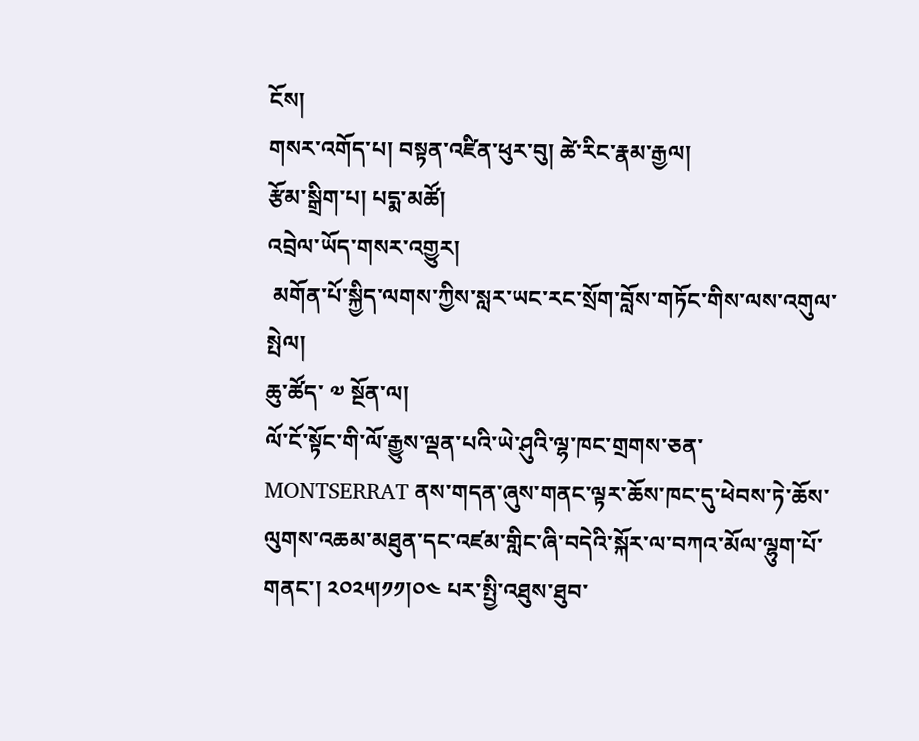ངོས།
གསར་འགོད་པ། བསྟན་འཛིན་ཕུར་བུ། ཚེ་རིང་རྣམ་རྒྱལ།
རྩོམ་སྒྲིག་པ། པདྨ་མཚོ།
འབྲེལ་ཡོད་གསར་འགྱུར།
 མགོན་པོ་སྐྱིད་ལགས་ཀྱིས་སླར་ཡང་རང་སྲོག་བློས་གཏོང་གིས་ལས་འགུལ་སྤེལ།
ཆུ་ཚོད་ ༧ སྔོན་ལ།
ལོ་ངོ་སྟོང་གི་ལོ་རྒྱུས་ལྡན་པའི་ཡེ་ཤུའི་ལྷ་ཁང་གྲགས་ཅན་ MONTSERRAT ནས་གདན་ཞུས་གནང་ལྟར་ཆོས་ཁང་དུ་ཕེབས་ཏེ་ཆོས་ལུགས་འཆམ་མཐུན་དང་འཛམ་གླིང་ཞི་བདེའི་སྐོར་ལ་བཀའ་མོལ་ལྷུག་པོ་གནང་། ༢༠༢༥།༡༡།༠༤ པར་སྤྱི་འཐུས་ཐུབ་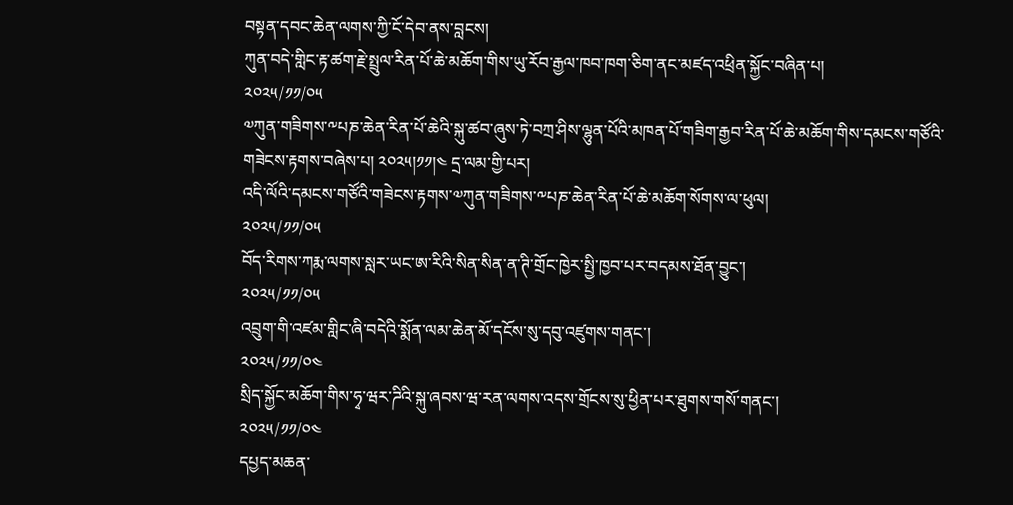བསྟན་དབང་ཆེན་ལགས་ཀྱི་ངོ་དེབ་ནས་བླངས།
ཀུན་བདེ་གླིང་རྟ་ཚག་རྗེ་སྤྲུལ་རིན་པོ་ཆེ་མཆོག་གིས་ཡུ་རོབ་རྒྱལ་ཁབ་ཁག་ཅིག་ནང་མཛད་འཕྲིན་སྐྱོང་བཞིན་པ།
༢༠༢༥/༡༡/༠༥
༧ཀུན་གཟིགས་༸པཎ་ཆེན་རིན་པོ་ཆེའི་སྐུ་ཚབ་ཞུས་ཏེ་བཀྲ་ཤིས་ལྷུན་པོའི་མཁན་པོ་གཟིག་རྒྱབ་རིན་པོ་ཆེ་མཆོག་གིས་དམངས་གཙོའི་གཟེངས་རྟགས་བཞེས་པ། ༢༠༢༥།༡༡།༤ དྲ་ལམ་གྱི་པར།
འདི་ལོའི་དམངས་གཙོའི་གཟེངས་རྟགས་༧ཀུན་གཟིགས་༸པཎ་ཆེན་རིན་པོ་ཆེ་མཆོག་སོགས་ལ་ཕུལ།
༢༠༢༥/༡༡/༠༥
བོད་རིགས་ཀརྨ་ལགས་སླར་ཡང་ཨ་རིའི་སིན་སིན་ན་ཊི་གྲོང་ཁྱེར་སྤྱི་ཁྱབ་པར་བདམས་ཐོན་བྱུང་།
༢༠༢༥/༡༡/༠༥
འབྲུག་གི་འཛམ་གླིང་ཞི་བདེའི་སྨོན་ལམ་ཆེན་མོ་དངོས་སུ་དབུ་འཛུགས་གནང་།
༢༠༢༥/༡༡/༠༤
སྲིད་སྐྱོང་མཆོག་གིས་ཧྭ་ཝར་ཌིའི་སྐུ་ཞབས་ཝ་རན་ལགས་འདས་གྲོངས་སུ་ཕྱིན་པར་ཐུགས་གསོ་གནང་།
༢༠༢༥/༡༡/༠༤
དཔྱད་མཆན་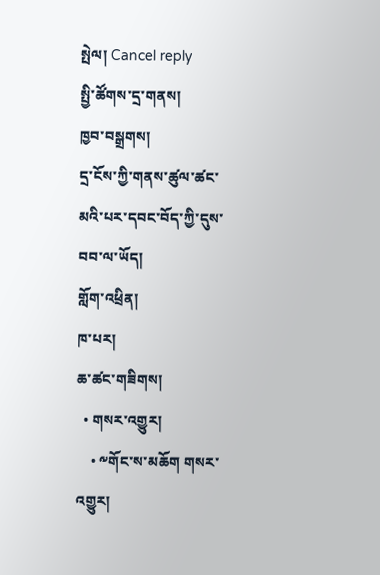སྤེལ། Cancel reply
སྤྱི་ཚོགས་དྲ་གནས།
ཁྱབ་བསྒྲགས།
དྲ་ངོས་ཀྱི་གནས་ཚུལ་ཚང་མའི་པར་དབང་བོད་ཀྱི་དུས་བབ་ལ་ཡོད།
གློག་འཕྲིན།
ཁ་པར།
ཆ་ཚང་གཟིགས།
  • གསར་འགྱུར།
    • ༸གོང་ས་མཆོག གསར་འགྱུར།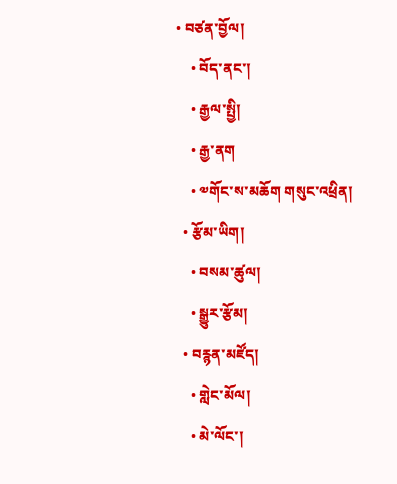• བཙན་བྱོལ།
    • བོད་ནང་།
    • རྒྱལ་སྤྱི།
    • རྒྱ་ནག
    • ༧གོང་ས་མཆོག གསུང་འཕྲིན།
  • རྩོམ་ཡིག།
    • བསམ་ཚུལ།
    • སྒྱུར་རྩོམ།
  • བརྙན་མཛོད།
    • གླེང་མོལ།
    • མེ་ལོང་།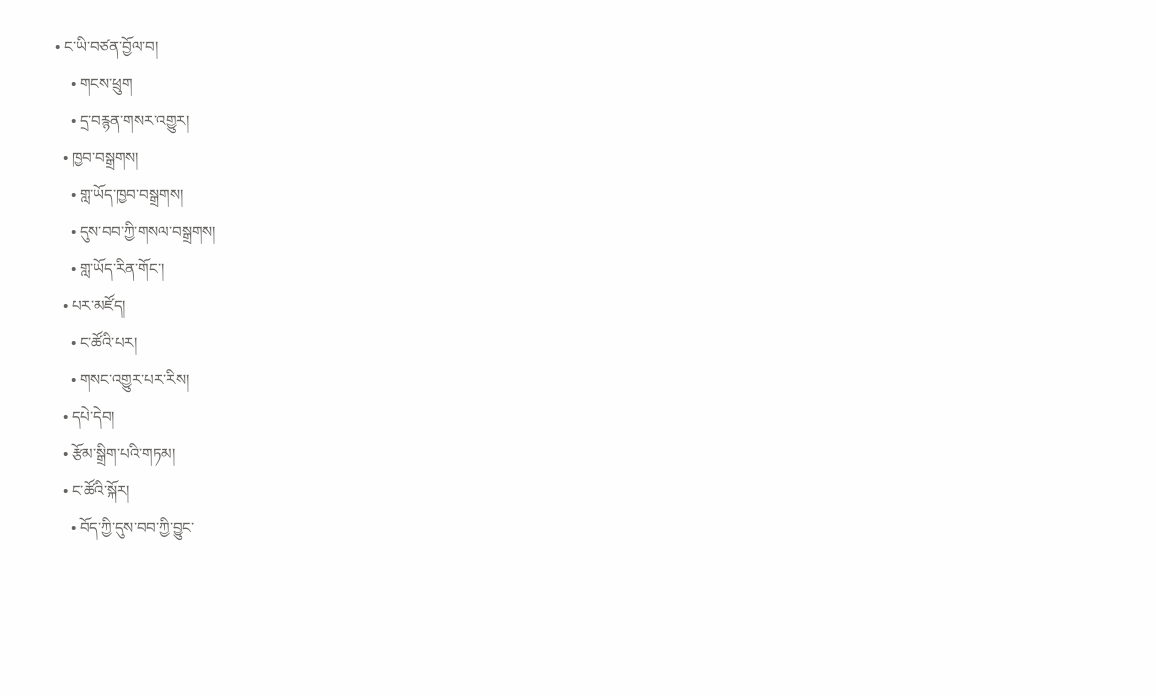• ང་ཡི་བཙན་བྱོལ་བ།
    • གངས་ཕྲུག
    • དྲ་བརྙན་གསར་འགྱུར།
  • ཁྱབ་བསྒྲགས།
    • གླ་ཡོད་ཁྱབ་བསྒྲགས།
    • དུས་བབ་ཀྱི་གསལ་བསྒྲགས།
    • གླ་ཡོད་རིན་གོང་།
  • པར་མཛོད།
    • ང་ཚོའི་པར།
    • གསང་འགྱུར་པར་རིས།
  • དཔེ་དེབ།
  • རྩོམ་སྒྲིག་པའི་གཏམ།
  • ང་ཚོའི་སྐོར།
    • བོད་ཀྱི་དུས་བབ་ཀྱི་བྱུང་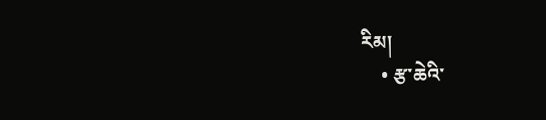རིམ།
    • རྩ་ཆེའི་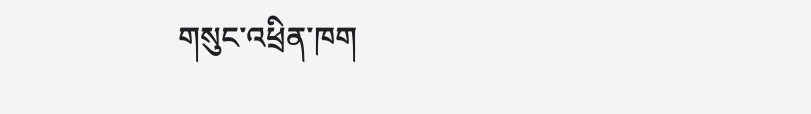གསུང་འཕྲིན་ཁག